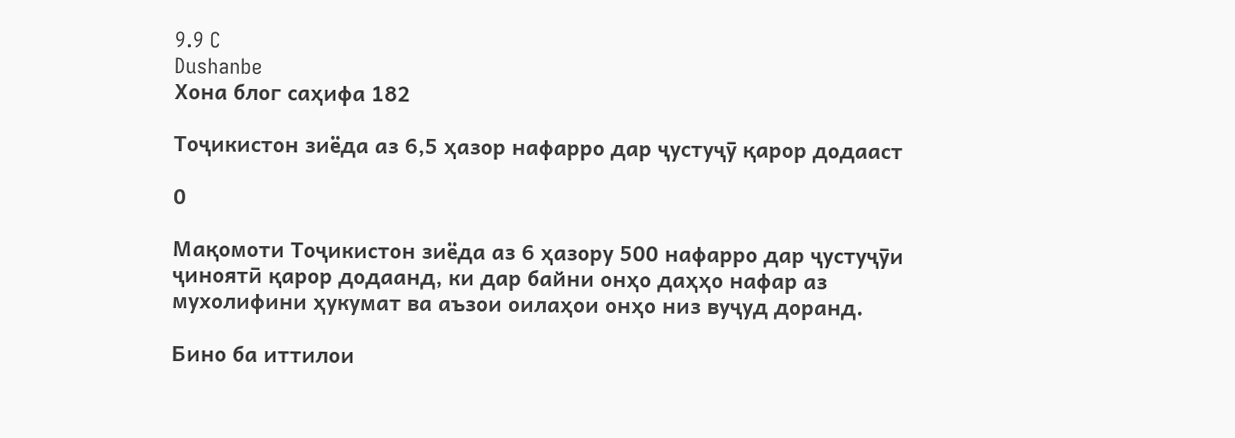9.9 C
Dushanbe
Хона блог саҳифа 182

Тоҷикистон зиёда аз 6,5 ҳазор нафарро дар ҷустуҷӯ қарор додааст

0

Мақомоти Тоҷикистон зиёда аз 6 ҳазору 500 нафарро дар ҷустуҷӯи ҷиноятӣ қарор додаанд, ки дар байни онҳо даҳҳо нафар аз мухолифини ҳукумат ва аъзои оилаҳои онҳо низ вуҷуд доранд.

Бино ба иттилои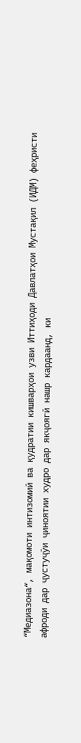“Медиазона“, мақомоти интизомиӣ ва қудратии кишварҳои узви Иттиҳоди Давлатҳои Мустақил (ИДМ) феҳристи афроди дар ҷустуҷӯи ҷиноятии худро дар якҷоягӣ нашр кардаанд, ки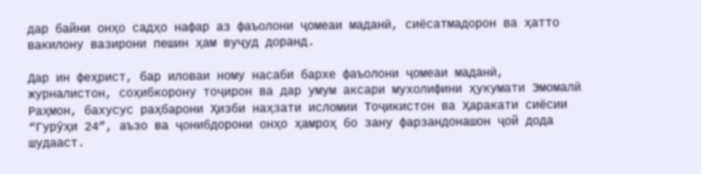дар байни онҳо садҳо нафар аз фаъолони ҷомеаи маданӣ, сиёсатмадорон ва ҳатто вакилону вазирони пешин ҳам вуҷуд доранд.

Дар ин феҳрист, бар иловаи ному насаби бархе фаъолони ҷомеаи маданӣ, журналистон, соҳибкорону тоҷирон ва дар умум аксари мухолифини ҳукумати Эмомалӣ Раҳмон, бахусус раҳбарони Ҳизби наҳзати исломии Тоҷикистон ва Ҳаракати сиёсии “Гурӯҳи 24”, аъзо ва ҷонибдорони онҳо ҳамроҳ бо зану фарзандонашон ҷой дода шудааст.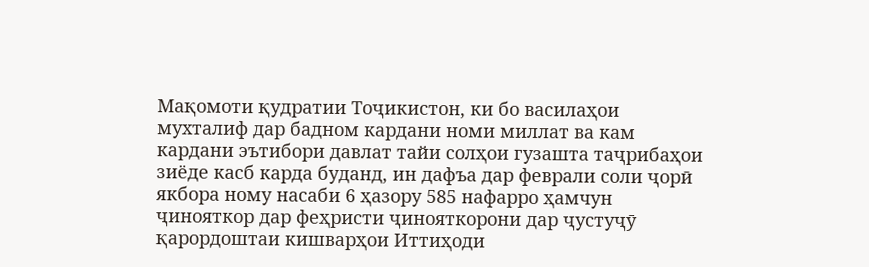Мақомоти қудратии Тоҷикистон, ки бо василаҳои мухталиф дар бадном кардани номи миллат ва кам кардани эътибори давлат тайи солҳои гузашта таҷрибаҳои зиёде касб карда буданд, ин дафъа дар феврали соли ҷорӣ якбора ному насаби 6 ҳазору 585 нафарро ҳамчун ҷинояткор дар феҳристи ҷинояткорони дар ҷустуҷӯ қарордоштаи кишварҳои Иттиҳоди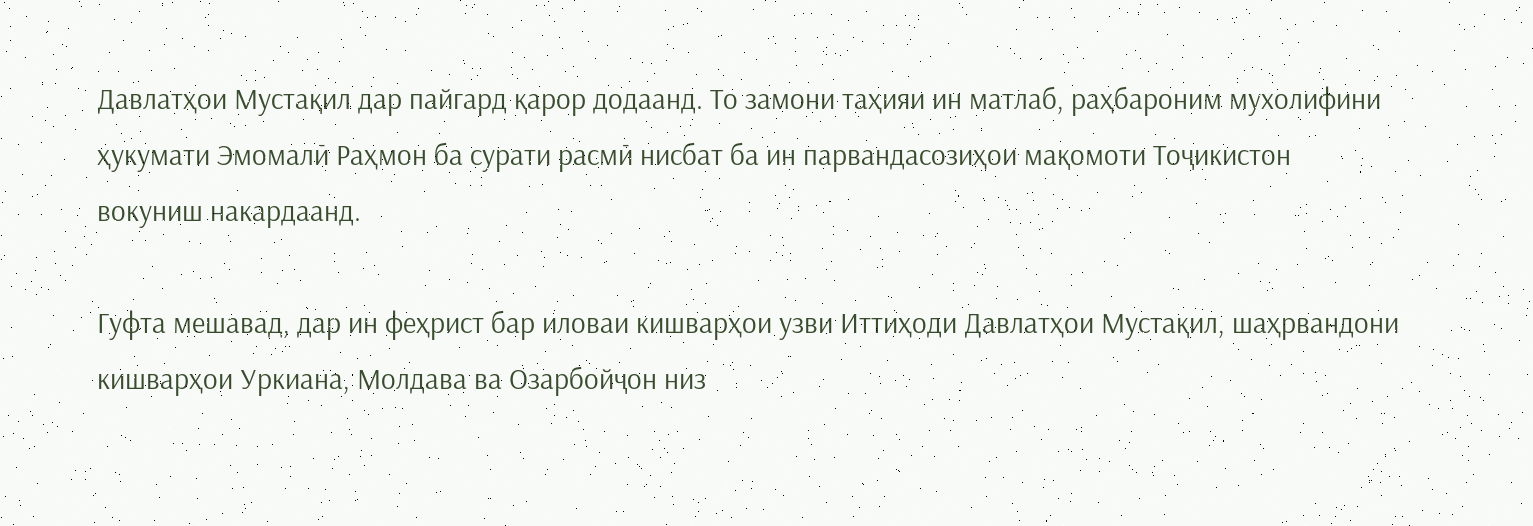Давлатҳои Мустақил дар пайгард қарор додаанд. То замони таҳияи ин матлаб, раҳбароним мухолифини ҳукумати Эмомалӣ Раҳмон ба сурати расмӣ нисбат ба ин парвандасозиҳои мақомоти Тоҷикистон вокуниш накардаанд.

Гуфта мешавад, дар ин феҳрист бар иловаи кишварҳои узви Иттиҳоди Давлатҳои Мустақил, шаҳрвандони кишварҳои Уркиана, Молдава ва Озарбойҷон низ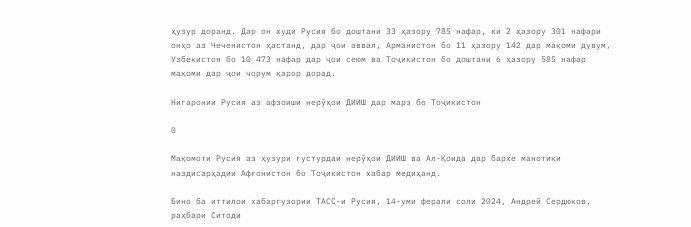ҳузур доранд. Дар он худи Русия бо доштани 33 ҳазору 785 нафар, ки 2 ҳазору 301 нафари онҳо аз Чеченистон ҳастанд, дар ҷои аввал, Арманистон бо 11 ҳазору 142 дар мақоми дувум, Узбекистон бо 10 473 нафар дар ҷои сеюм ва Тоҷикистон бо доштани 6 ҳазору 585 нафар мақоми дар ҷои чорум қарор дорад.

Нигаронии Русия аз афзоиши нерӯҳои ДИИШ дар марз бо Тоҷикистон

0

Мақомоти Русия аз ҳузури густурдаи нерӯҳои ДИИШ ва Ал-Қоида дар бархе манотиқи наздисарҳадии Афғонистон бо Тоҷикистон хабар медиҳанд.

Бино ба иттилои хабаргузории ТАСС-и Русия, 14-уми ферали соли 2024, Андрей Сердюков, раҳбари Ситоди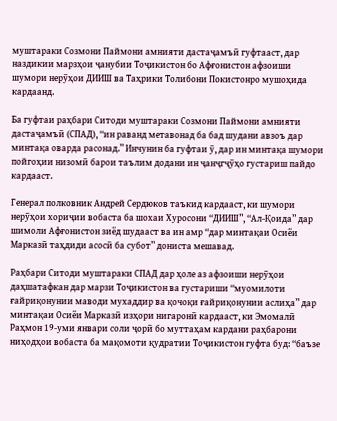муштараки Созмони Паймони амнияти дастаҷамъӣ гуфтааст, дар наздикии марзҳои ҷанубии Тоҷикистон бо Афғонистон афзоиши шумори нерӯҳои ДИИШ ва Таҳрики Толибони Покистонро мушоҳида кардаанд.

Ба гуфтаи раҳбари Ситоди муштараки Созмони Паймони амнияти дастаҷамъӣ (СПАД), “ин раванд метавонад ба бад шудани авзоъ дар минтақа оварда расонад.” Инчунин ба гуфтаи ӯ, дар ин минтақа шумори пойгоҳии низомӣ барои таълим додани ин ҷанҷгҷӯҳо густариш пайдо кардааст.

Генерал полковник Андрей Сердюков таъкид кардааст, ки шумори нерӯҳои хориҷии вобаста ба шохаи Хуросони “ДИИШ”, “Ал-Қоида” дар шимоли Афғонистон зиёд шудааст ва ин амр “дар минтақаи Осиёи Марказӣ таҳдиди асосӣ ба субот” дониста мешавад.

Раҳбари Ситоди муштараки СПАД дар ҳоле аз афзоиши нерӯҳои даҳшатафкан дар марзи Тоҷикистон ва густариши “муомилоти ғайриқонунии маводи мухаддир ва қочоқи ғайриқонунии аслиҳа” дар минтақаи Осиёи Марказӣ изҳори нигаронӣ кардааст, ки Эмомалӣ Раҳмон 19-уми январи соли ҷорӣ бо муттаҳам кардани раҳбарони ниҳодҳои вобаста ба мақомоти қудратии Тоҷикистон гуфта буд: “баъзе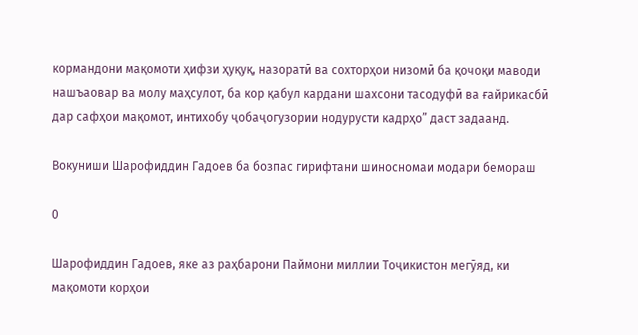кормандони мақомоти ҳифзи ҳуқуқ, назоратӣ ва сохторҳои низомӣ ба қочоқи маводи нашъаовар ва молу маҳсулот, ба кор қабул кардани шахсони тасодуфӣ ва ғайрикасбӣ дар сафҳои мақомот, интихобу ҷобаҷогузории нодурусти кадрҳо” даст задаанд.

Вокуниши Шарофиддин Гадоев ба бозпас гирифтани шиносномаи модари бемораш

0

Шарофиддин Гадоев, яке аз раҳбарони Паймони миллии Тоҷикистон мегӯяд, ки мақомоти корҳои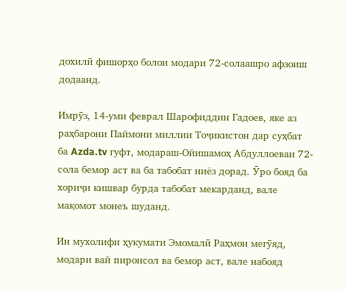дохилӣ фишорҳо болои модари 72-солаашро афзоиш додаанд.

Имрӯз, 14-уми феврал Шарофиддин Гадоев, яке аз раҳбарони Паймони миллии Тоҷикистон дар суҳбат ба Azda.tv гуфт, модараш-Ойишамоҳ Абдуллоеваи 72-сола бемор аст ва ба табобат ниёз дорад. Ӯро бояд ба хориҷи кишвар бурда табобат мекарданд, вале мақомот монеъ шуданд.

Ин мухолифи ҳукумати Эмомалӣ Раҳмон мегӯяд, модари вай пиронсол ва бемор аст, вале набояд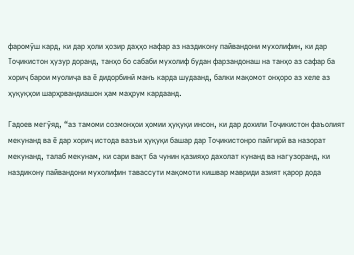фаромӯш кард, ки дар ҳоли ҳозир даҳҳо нафар аз наздикону пайвандони мухолифин, ки дар Тоҷикистон ҳузур доранд, танҳо бо сабаби мухолиф будан фарзандонаш на танҳо аз сафар ба хориҷ барои муолиҷа ва ё дидорбинӣ манъ карда шудаанд, балки мақомот онҳоро аз хеле аз ҳуқуқҳои шарҳрвандиашон ҳам маҳрум кардаанд.

Гадоев мегӯяд, “аз тамоми созмонҳои ҳомии ҳуқуқи инсон, ки дар дохили Тоҷикистон фаъолият мекунанд ва ё дар хориҷ истода вазъи ҳуқуқи башар дар Тоҷикистонро пайгирӣ ва назорат мекунанд, талаб мекунам, ки сари вақт ба чунин қазияҳо дахолат кунанд ва нагузоранд, ки наздикону пайвандони мухолифин тавассути мақомоти кишвар мавриди азият қарор дода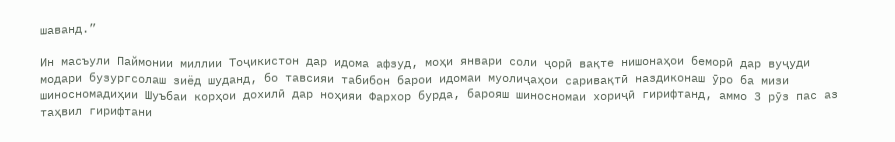шаванд.”

Ин масъули Паймонии миллии Тоҷикистон дар идома афзуд, моҳи январи соли ҷорӣ вақте нишонаҳои беморӣ дар вуҷуди модари бузургсолаш зиёд шуданд, бо тавсияи табибон барои идомаи муолиҷаҳои саривақтӣ наздиконаш ӯро ба мизи шиносномадиҳии Шуъбаи корҳои дохилӣ дар ноҳияи Фархор бурда, барояш шиносномаи хориҷӣ гирифтанд, аммо 3 рӯз пас аз таҳвил гирифтани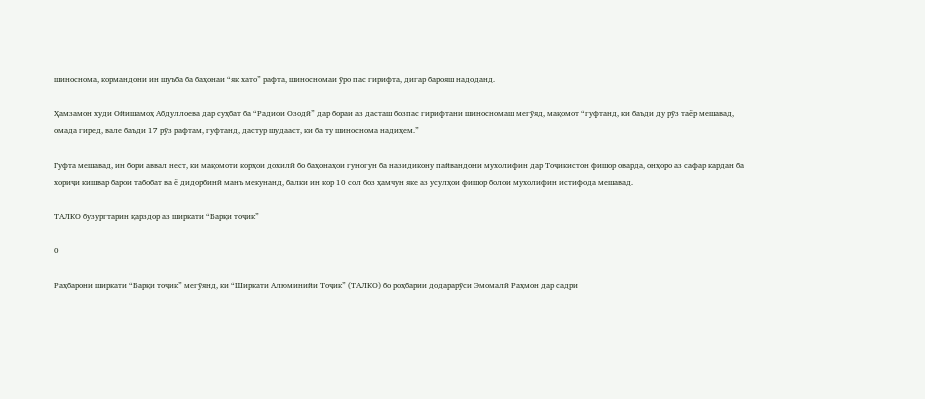шиноснома, кормандони ин шуъба ба баҳонаи “як хато” рафта, шиносномаи ӯро пас гирифта, дигар барояш надоданд.

Ҳамзамон худи Ойишамоҳ Абдуллоева дар суҳбат ба “Радиои Озодӣ” дар бораи аз дасташ бозпас гирифтани шиносномаш мегӯяд, мақомот “гуфтанд, ки баъди ду рӯз таёр мешавад, омада гиред, вале баъди 17 рӯз рафтам, гуфтанд, дастур шудааст, ки ба ту шиноснома надиҳем.”

Гуфта мешавад, ин бори аввал нест, ки мақомоти корҳои дохилӣ бо баҳонаҳои гуногун ба назидикону пайвандони мухолифин дар Тоҷикистон фишор оварда, онҳоро аз сафар кардан ба хориҷи кишвар барои табобат ва ё дидорбинӣ манъ мекунанд, балки ин кор 10 сол боз ҳамчун яке аз усулҳои фишор болои мухолифин истифода мешавад.

ТАЛКО бузургтарин қарздор аз ширкати “Барқи тоҷик”

0

Раҳбарони ширкати “Барқи тоҷик” мегӯянд, ки “Ширкати Алюминийи Тоҷик” (ТАЛКО) бо роҳбарии додарарӯси Эмомалӣ Раҳмон дар садри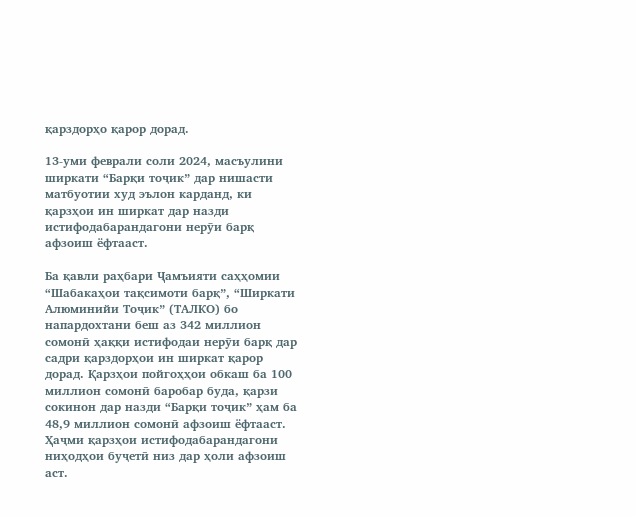қарздорҳо қарор дорад.

13-уми феврали соли 2024, масъулини ширкати “Барқи тоҷик” дар нишасти матбуотии худ эълон карданд, ки қарзҳои ин ширкат дар назди истифодабарандагони нерӯи барқ афзоиш ёфтааст.

Ба қавли раҳбари Ҷамъияти саҳҳомии “Шабакаҳои тақсимоти барқ”, “Ширкати Алюминийи Тоҷик” (ТАЛКО) бо напардохтани беш аз 342 миллион сомонӣ ҳаққи истифодаи нерӯи барқ дар садри қарздорҳои ин ширкат қарор дорад. Қарзҳои пойгоҳҳои обкаш ба 100 миллион сомонӣ баробар буда, қарзи сокинон дар назди “Барқи тоҷик” ҳам ба 48,9 миллион сомонӣ афзоиш ёфтааст. Ҳаҷми қарзҳои истифодабарандагони ниҳодҳои буҷетӣ низ дар ҳоли афзоиш аст.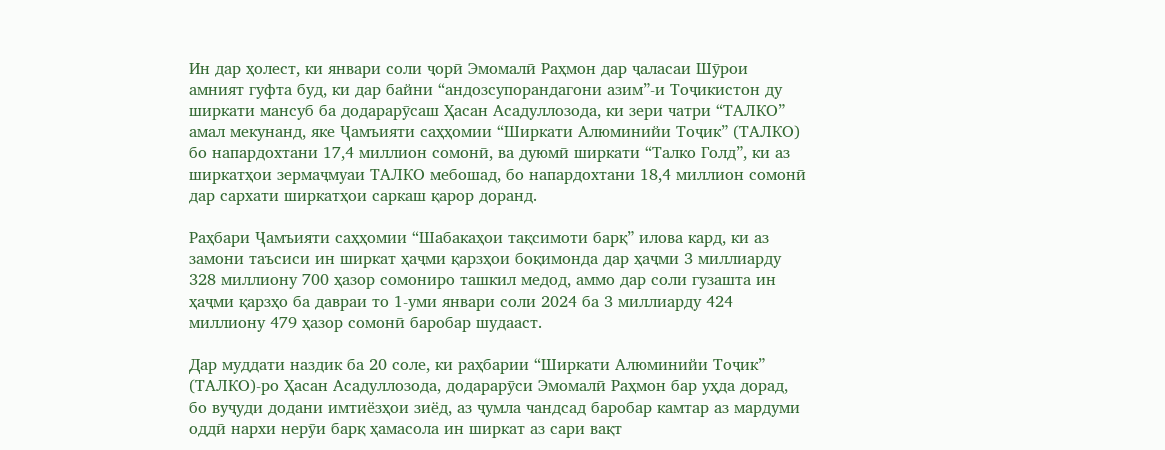Ин дар ҳолест, ки январи соли ҷорӣ Эмомалӣ Раҳмон дар ҷаласаи Шӯрои амният гуфта буд, ки дар байни “андозсупорандагони азим”-и Тоҷикистон ду ширкати мансуб ба додарарӯсаш Ҳасан Асадуллозода, ки зери чатри “ТАЛКО” амал мекунанд, яке Ҷамъияти саҳҳомии “Ширкати Алюминийи Тоҷик” (ТАЛКО) бо напардохтани 17,4 миллион сомонӣ, ва дуюмӣ ширкати “Талко Голд”, ки аз ширкатҳои зермаҷмуаи ТАЛКО мебошад, бо напардохтани 18,4 миллион сомонӣ дар сархати ширкатҳои саркаш қарор доранд.

Раҳбари Ҷамъияти саҳҳомии “Шабакаҳои тақсимоти барқ” илова кард, ки аз замони таъсиси ин ширкат ҳаҷми қарзҳои боқимонда дар ҳаҷми 3 миллиарду 328 миллиону 700 ҳазор сомониро ташкил медод, аммо дар соли гузашта ин ҳаҷми қарзҳо ба давраи то 1-уми январи соли 2024 ба 3 миллиарду 424 миллиону 479 ҳазор сомонӣ баробар шудааст.

Дар муддати наздик ба 20 соле, ки раҳбарии “Ширкати Алюминийи Тоҷик” (ТАЛКО)-ро Ҳасан Асадуллозода, додарарӯси Эмомалӣ Раҳмон бар уҳда дорад, бо вуҷуди додани имтиёзҳои зиёд, аз ҷумла чандсад баробар камтар аз мардуми оддӣ нархи нерӯи барқ ҳамасола ин ширкат аз сари вақт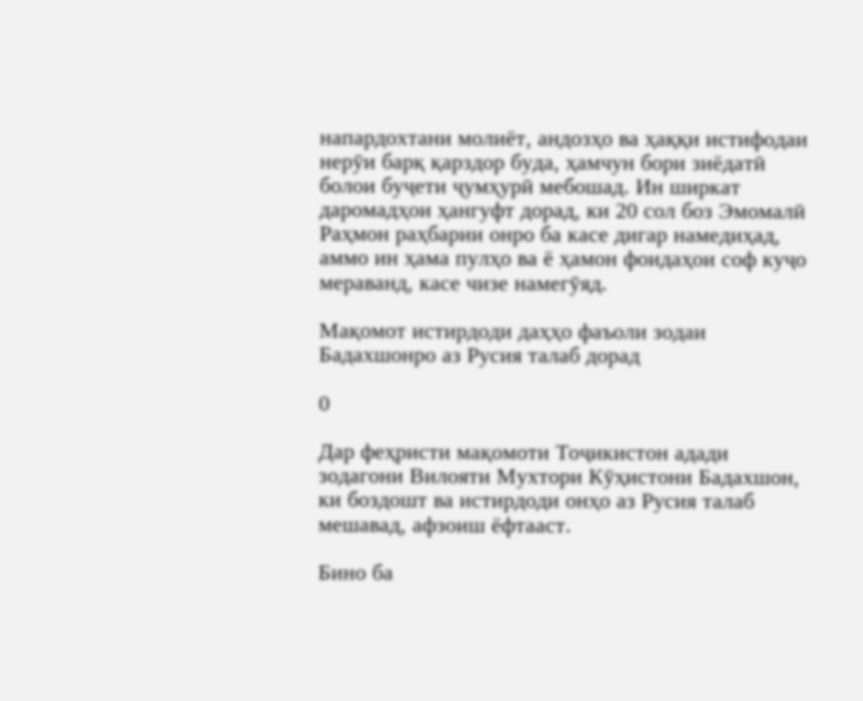напардохтани молиёт, андозҳо ва ҳаққи истифодаи нерӯи барқ қарздор буда, ҳамчун бори зиёдатӣ болои буҷети ҷумҳурӣ мебошад. Ин ширкат даромадҳои ҳангуфт дорад, ки 20 сол боз Эмомалӣ Раҳмон раҳбарии онро ба касе дигар намедиҳад, аммо ин ҳама пулҳо ва ё ҳамон фоидаҳои соф куҷо мераванд, касе чизе намегӯяд.

Мақомот истирдоди даҳҳо фаъоли зодаи Бадахшонро аз Русия талаб дорад

0

Дар феҳристи мақомоти Тоҷикистон адади зодагони Вилояти Мухтори Кӯҳистони Бадахшон, ки боздошт ва истирдоди онҳо аз Русия талаб мешавад, афзоиш ёфтааст.

Бино ба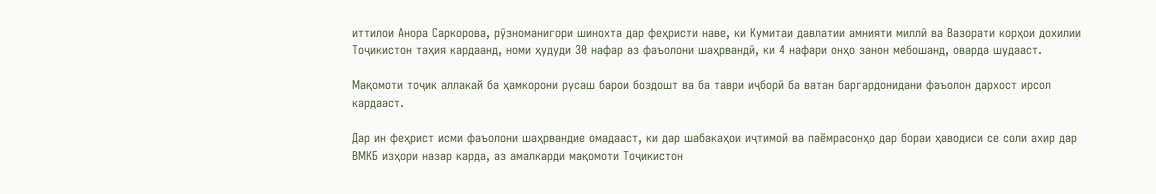иттилои Анора Саркорова, рӯзноманигори шинохта дар феҳристи наве, ки Кумитаи давлатии амнияти миллӣ ва Вазорати корҳои дохилии Тоҷикистон таҳия кардаанд, номи ҳудуди 30 нафар аз фаъолони шаҳрвандӣ, ки 4 нафари онҳо занон мебошанд, оварда шудааст.

Мақомоти тоҷик аллакай ба ҳамкорони русаш барои боздошт ва ба таври иҷборӣ ба ватан баргардонидани фаъолон дархост ирсол кардааст.

Дар ин феҳрист исми фаъолони шаҳрвандие омадааст, ки дар шабакаҳои иҷтимоӣ ва паёмрасонҳо дар бораи ҳаводиси се соли ахир дар ВМКБ изҳори назар карда, аз амалкарди мақомоти Тоҷикистон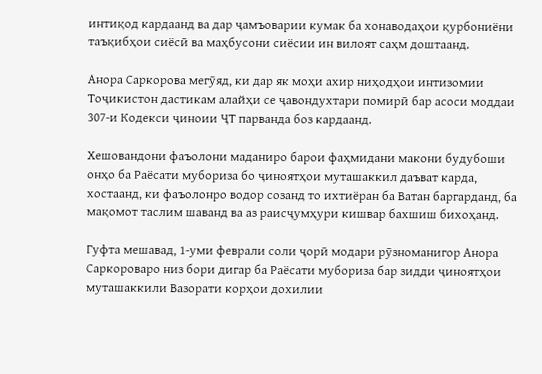интиқод кардаанд ва дар ҷамъоварии кумак ба хонаводаҳои қурбониёни таъқибҳои сиёсӣ ва маҳбусони сиёсии ин вилоят саҳм доштаанд.

Анора Саркорова мегӯяд, ки дар як моҳи ахир ниҳодҳои интизомии Тоҷикистон дастикам алайҳи се ҷавондухтари помирӣ бар асоси моддаи 307-и Кодекси ҷиноии ҶТ парванда боз кардаанд.

Хешовандони фаъолони маданиро барои фаҳмидани макони будубоши онҳо ба Раёсати мубориза бо ҷиноятҳои муташаккил даъват карда, хостаанд, ки фаъолонро водор созанд то ихтиёран ба Ватан баргарданд, ба мақомот таслим шаванд ва аз раисҷумҳури кишвар бахшиш бихоҳанд.

Гуфта мешавад, 1-уми феврали соли ҷорӣ модари рӯзноманигор Анора Саркороваро низ бори дигар ба Раёсати мубориза бар зидди ҷиноятҳои муташаккили Вазорати корҳои дохилии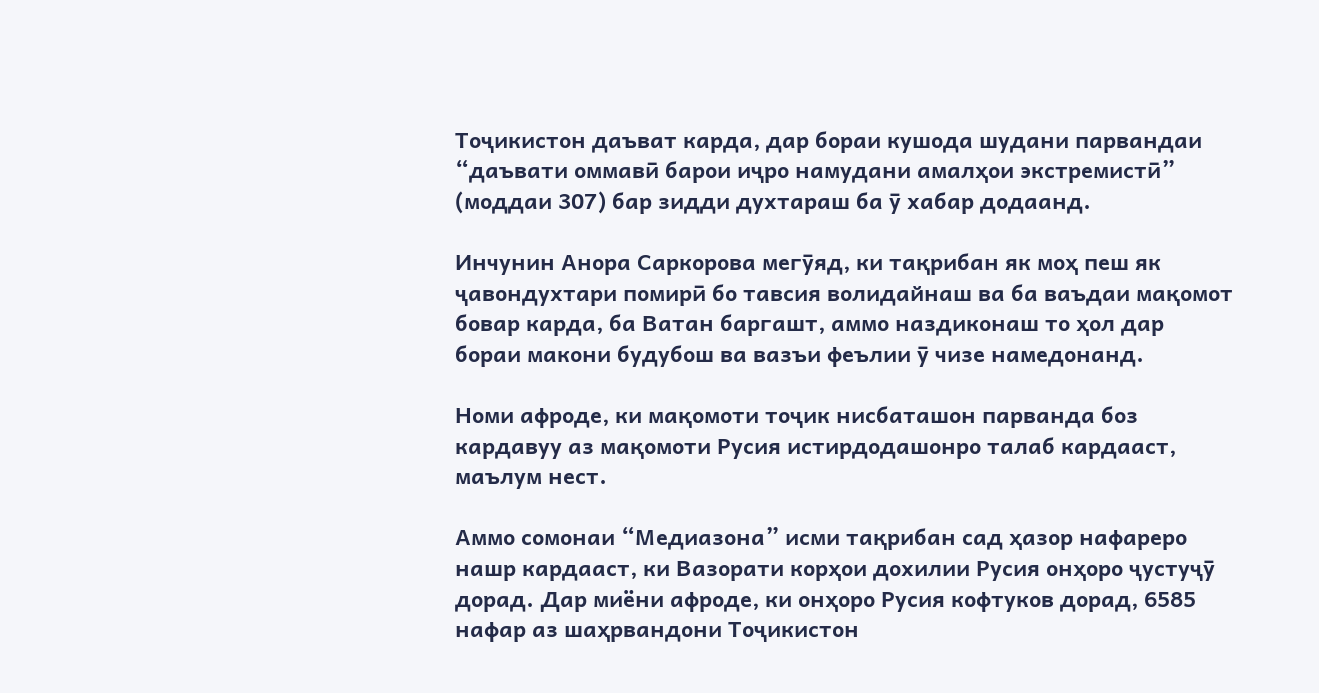Тоҷикистон даъват карда, дар бораи кушода шудани парвандаи “даъвати оммавӣ барои иҷро намудани амалҳои экстремистӣ” (моддаи 307) бар зидди духтараш ба ӯ хабар додаанд.

Инчунин Анора Саркорова мегӯяд, ки тақрибан як моҳ пеш як ҷавондухтари помирӣ бо тавсия волидайнаш ва ба ваъдаи мақомот бовар карда, ба Ватан баргашт, аммо наздиконаш то ҳол дар бораи макони будубош ва вазъи феълии ӯ чизе намедонанд.

Номи афроде, ки мақомоти тоҷик нисбаташон парванда боз кардавуу аз мақомоти Русия истирдодашонро талаб кардааст, маълум нест.

Аммо сомонаи “Медиазона” исми тақрибан сад ҳазор нафареро нашр кардааст, ки Вазорати корҳои дохилии Русия онҳоро ҷустуҷӯ дорад. Дар миёни афроде, ки онҳоро Русия кофтуков дорад, 6585 нафар аз шаҳрвандони Тоҷикистон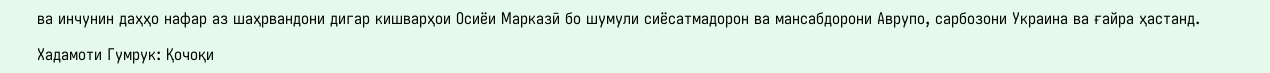ва инчунин даҳҳо нафар аз шаҳрвандони дигар кишварҳои Осиёи Марказӣ бо шумули сиёсатмадорон ва мансабдорони Аврупо, сарбозони Украина ва ғайра ҳастанд.

Хадамоти Гумрук: Қочоқи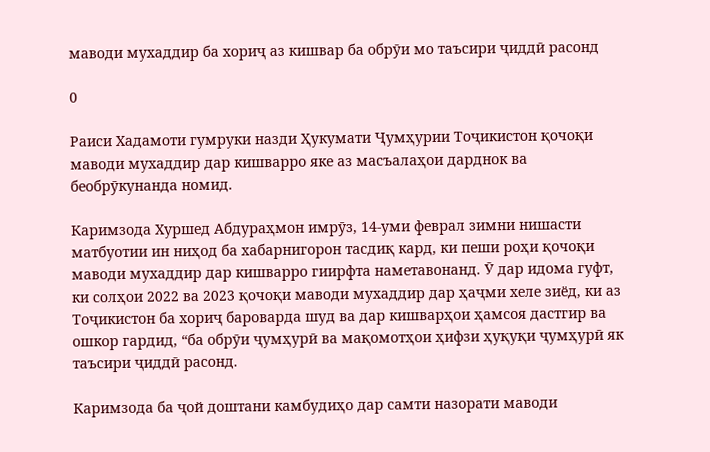маводи мухаддир ба хориҷ аз кишвар ба обрӯи мо таъсири ҷиддӣ расонд

0

Раиси Хадамоти гумруки назди Ҳукумати Ҷумҳурии Тоҷикистон қочоқи маводи мухаддир дар кишварро яке аз масъалаҳои дарднок ва беобрӯкунанда номид.

Каримзода Хуршед Абдураҳмон имрӯз, 14-уми феврал зимни нишасти матбуотии ин ниҳод ба хабарнигорон тасдиқ кард, ки пеши роҳи қочоқи маводи мухаддир дар кишварро гиирфта наметавонанд. Ӯ дар идома гуфт, ки солҳои 2022 ва 2023 қочоқи маводи мухаддир дар ҳаҷми хеле зиёд, ки аз Тоҷикистон ба хориҷ бароварда шуд ва дар кишварҳои ҳамсоя дастгир ва ошкор гардид, “ба обрӯи ҷумҳурӣ ва мақомотҳои ҳифзи ҳуқуқи ҷумҳурӣ як таъсири ҷиддӣ расонд.

Каримзода ба ҷой доштани камбудиҳо дар самти назорати маводи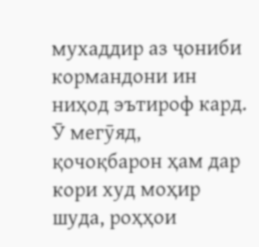мухаддир аз ҷониби кормандони ин ниҳод эътироф кард. Ӯ мегӯяд, қочоқбарон ҳам дар кори худ моҳир шуда, роҳҳои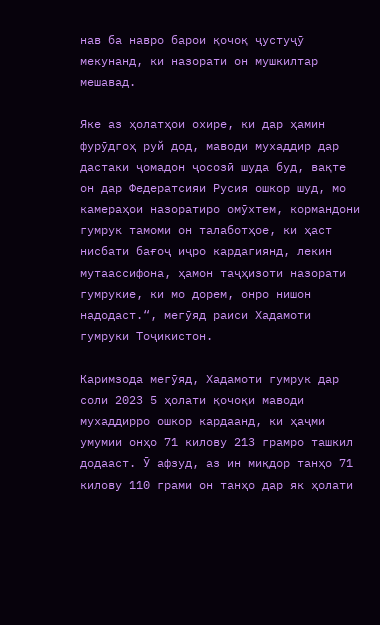нав ба навро барои қочоқ ҷустуҷӯ мекунанд, ки назорати он мушкилтар мешавад.

Яке аз ҳолатҳои охире, ки дар ҳамин фурӯдгоҳ руй дод, маводи мухаддир дар дастаки ҷомадон ҷосозӣ шуда буд, вақте он дар Федератсияи Русия ошкор шуд, мо камераҳои назоратиро омӯхтем, кормандони гумрук тамоми он талаботҳое, ки ҳаст нисбати бағоҷ иҷро кардагиянд, лекин мутаассифона, ҳамон таҷҳизоти назорати гумрукие, ки мо дорем, онро нишон надодаст.“, мегӯяд раиси Хадамоти гумруки Тоҷикистон.

Каримзода мегӯяд, Хадамоти гумрук дар соли 2023 5 ҳолати қочоқи маводи мухаддирро ошкор кардаанд, ки ҳаҷми умумии онҳо 71 килову 213 грамро ташкил додааст. Ӯ афзуд, аз ин миқдор танҳо 71 килову 110 грами он танҳо дар як ҳолати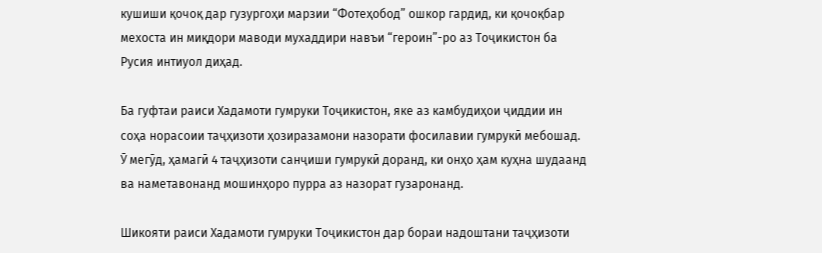кушиши қочоқ дар гузургоҳи марзии “Фотеҳобод” ошкор гардид, ки қочоқбар мехоста ин миқдори маводи мухаддири навъи “героин”-ро аз Тоҷикистон ба Русия интиуол диҳад.

Ба гуфтаи раиси Хадамоти гумруки Тоҷикистон, яке аз камбудиҳои ҷиддии ин соҳа норасоии таҷҳизоти ҳозиразамони назорати фосилавии гумрукӣ мебошад. Ӯ мегӯд, ҳамагӣ 4 таҷҳизоти санҷиши гумрукӣ доранд, ки онҳо ҳам куҳна шудаанд ва наметавонанд мошинҳоро пурра аз назорат гузаронанд.

Шикояти раиси Хадамоти гумруки Тоҷикистон дар бораи надоштани таҷҳизоти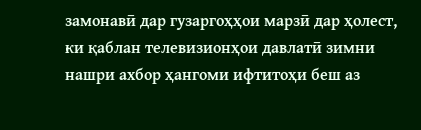замонавӣ дар гузаргоҳҳои марзӣ дар ҳолест, ки қаблан телевизионҳои давлатӣ зимни нашри ахбор ҳангоми ифтитоҳи беш аз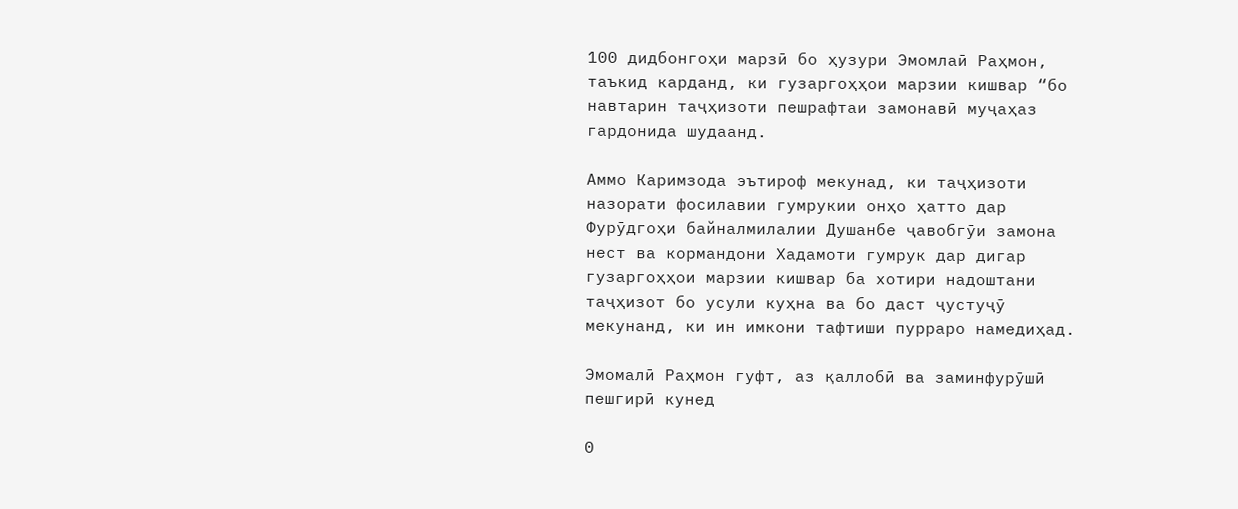100 дидбонгоҳи марзӣ бо ҳузури Эмомлаӣ Раҳмон, таъкид карданд, ки гузаргоҳҳои марзии кишвар “бо навтарин таҷҳизоти пешрафтаи замонавӣ муҷаҳаз гардонида шудаанд.

Аммо Каримзода эътироф мекунад, ки таҷҳизоти назорати фосилавии гумрукии онҳо ҳатто дар Фурӯдгоҳи байналмилалии Душанбе ҷавобгӯи замона нест ва кормандони Хадамоти гумрук дар дигар гузаргоҳҳои марзии кишвар ба хотири надоштани таҷҳизот бо усули куҳна ва бо даст ҷустуҷӯ мекунанд, ки ин имкони тафтиши пурраро намедиҳад.

Эмомалӣ Раҳмон гуфт, аз қаллобӣ ва заминфурӯшӣ пешгирӣ кунед

0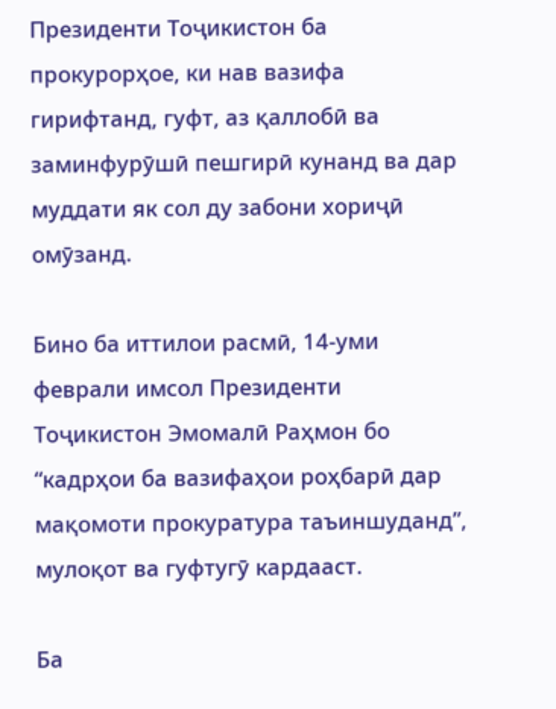Президенти Тоҷикистон ба прокурорҳое, ки нав вазифа гирифтанд, гуфт, аз қаллобӣ ва заминфурӯшӣ пешгирӣ кунанд ва дар муддати як сол ду забони хориҷӣ омӯзанд.

Бино ба иттилои расмӣ, 14-уми феврали имсол Президенти Тоҷикистон Эмомалӣ Раҳмон бо “кадрҳои ба вазифаҳои роҳбарӣ дар мақомоти прокуратура таъиншуданд”, мулоқот ва гуфтугӯ кардааст.

Ба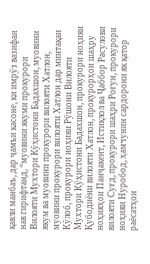қавли манбаъ, дар ҷамъи касоне, ки имрӯз вазифаи нав гирифтанд, “муовини якуми прокурори Вилояти Мухтори Кӯҳистони Бадахшон, муовини якум ва муовини прокурори вилояти Хатлон, муовини прокурори вилояти Хатлон дар минтақаи Кӯлоб, прокурори ноҳияи Рӯшони Вилояти Мухтори Кӯҳистони Бадахшон, прокурори ноҳияи Қубодиёни вилояти Хатлон, прокурорҳои шаҳру ноҳияҳои Панҷакент, Истиқлол ва Ҷаббор Расулови вилояти Суғд, прокурори шаҳри Роғун, прокурори ноҳияи Нуробод, ҳамчунин сардорони як қатор раёсатҳои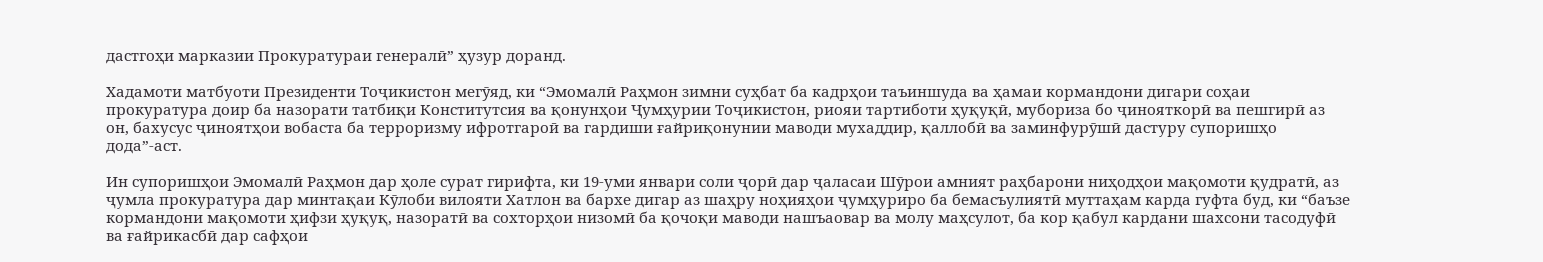дастгоҳи марказии Прокуратураи генералӣ” ҳузур доранд.

Хадамоти матбуоти Президенти Тоҷикистон мегӯяд, ки “Эмомалӣ Раҳмон зимни суҳбат ба кадрҳои таъиншуда ва ҳамаи кормандони дигари соҳаи прокуратура доир ба назорати татбиқи Конститутсия ва қонунҳои Ҷумҳурии Тоҷикистон, риояи тартиботи ҳуқуқӣ, мубориза бо ҷинояткорӣ ва пешгирӣ аз он, бахусус ҷиноятҳои вобаста ба терроризму ифротгароӣ ва гардиши ғайриқонунии маводи мухаддир, қаллобӣ ва заминфурӯшӣ дастуру супоришҳо дода”-аст.

Ин супоришҳои Эмомалӣ Раҳмон дар ҳоле сурат гирифта, ки 19-уми январи соли ҷорӣ дар ҷаласаи Шӯрои амният раҳбарони ниҳодҳои мақомоти қудратӣ, аз ҷумла прокуратура дар минтақаи Кӯлоби вилояти Хатлон ва бархе дигар аз шаҳру ноҳияҳои ҷумҳуриро ба бемасъулиятӣ муттаҳам карда гуфта буд, ки “баъзе кормандони мақомоти ҳифзи ҳуқуқ, назоратӣ ва сохторҳои низомӣ ба қочоқи маводи нашъаовар ва молу маҳсулот, ба кор қабул кардани шахсони тасодуфӣ ва ғайрикасбӣ дар сафҳои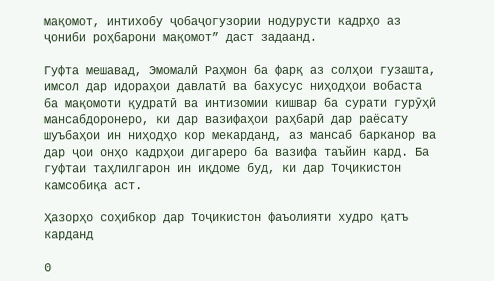мақомот, интихобу ҷобаҷогузории нодурусти кадрҳо аз ҷониби роҳбарони мақомот” даст задаанд.

Гуфта мешавад, Эмомалӣ Раҳмон ба фарқ аз солҳои гузашта, имсол дар идораҳои давлатӣ ва бахусус ниҳодҳои вобаста ба мақомоти қудратӣ ва интизомии кишвар ба сурати гурӯҳӣ мансабдоронеро, ки дар вазифаҳои раҳбарӣ дар раёсату шуъбаҳои ин ниҳодҳо кор мекарданд, аз мансаб барканор ва дар ҷои онҳо кадрҳои дигареро ба вазифа таъйин кард. Ба гуфтаи таҳлилгарон ин иқдоме буд, ки дар Тоҷикистон камсобиқа аст.

Ҳазорҳо соҳибкор дар Тоҷикистон фаъолияти худро қатъ карданд

0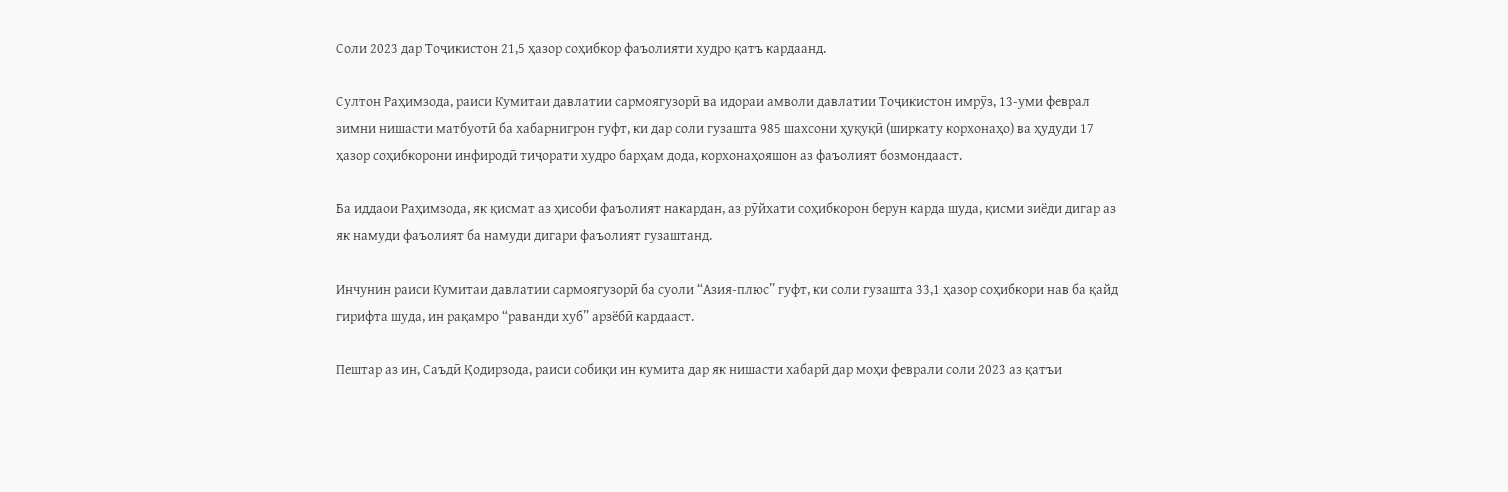Соли 2023 дар Тоҷикистон 21,5 ҳазор соҳибкор фаъолияти худро қатъ кардаанд.

Султон Раҳимзода, раиси Кумитаи давлатии сармоягузорӣ ва идораи амволи давлатии Тоҷикистон имрӯз, 13-уми феврал зимни нишасти матбуотӣ ба хабарнигрон гуфт, ки дар соли гузашта 985 шахсони ҳуқуқӣ (ширкату корхонаҳо) ва ҳудуди 17 ҳазор соҳибкорони инфиродӣ тиҷорати худро барҳам дода, корхонаҳояшон аз фаъолият бозмондааст.

Ба иддаои Раҳимзода, як қисмат аз ҳисоби фаъолият накардан, аз рӯйхати соҳибкорон берун карда шуда, қисми зиёди дигар аз як намуди фаъолият ба намуди дигари фаъолият гузаштанд.

Инчунин раиси Кумитаи давлатии сармоягузорӣ ба суоли “Азия-плюс” гуфт, ки соли гузашта 33,1 ҳазор соҳибкори нав ба қайд гирифта шуда, ин рақамро “раванди хуб” арзёбӣ кардааст.

Пештар аз ин, Саъдӣ Қодирзода, раиси собиқи ин кумита дар як нишасти хабарӣ дар моҳи феврали соли 2023 аз қатъи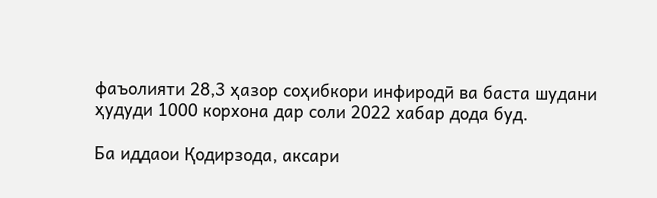фаъолияти 28,3 ҳазор соҳибкори инфиродӣ ва баста шудани ҳудуди 1000 корхона дар соли 2022 хабар дода буд.

Ба иддаои Қодирзода, аксари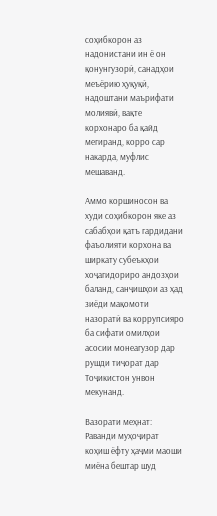соҳибкорон аз надонистани ин ё он қонунгузорӣ, санадҳои меъёрию ҳуқуқӣ, надоштани маърифати молиявӣ, вақте корхонаро ба қайд мегиранд, корро сар накарда, муфлис мешаванд.

Аммо коршиносон ва худи соҳибкорон яке аз сабабҳои қатъ гардидани фаъолияти корхона ва ширкату субеъкҳои хоҷагидориро андозҳои баланд, санҷишҳои аз ҳад зиёди мақомоти назоратӣ ва коррупсияро ба сифати омилҳои асосии монеагузор дар рушди тиҷорат дар Тоҷикистон унвон мекунанд.

Вазорати меҳнат: Раванди муҳоҷират коҳиш ёфту ҳаҷми маоши миёна бештар шуд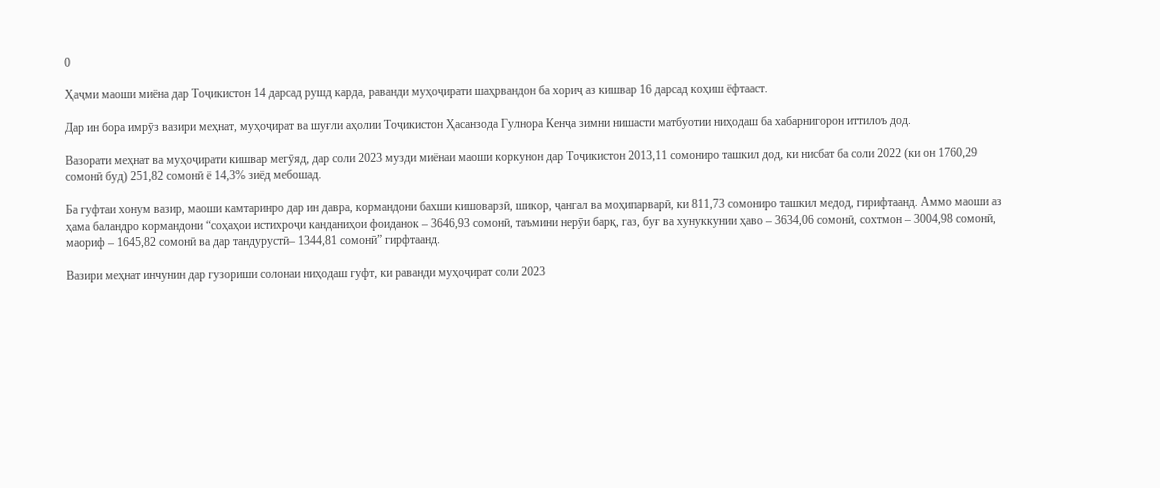0

Ҳаҷми маоши миёна дар Тоҷикистон 14 дарсад рушд карда, раванди муҳоҷирати шаҳрвандон ба хориҷ аз кишвар 16 дарсад коҳиш ёфтааст.

Дар ин бора имрӯз вазири меҳнат, муҳоҷират ва шуғли аҳолии Тоҷикистон Ҳасанзода Гулнора Кенҷа зимни нишасти матбуотии ниҳодаш ба хабарнигорон иттилоъ дод.

Вазорати меҳнат ва муҳоҷирати кишвар мегӯяд, дар соли 2023 музди миёнаи маоши коркунон дар Тоҷикистон 2013,11 сомониро ташкил дод, ки нисбат ба соли 2022 (ки он 1760,29 сомонӣ буд) 251,82 сомонӣ ё 14,3% зиёд мебошад.

Ба гуфтаи хонум вазир, маоши камтаринро дар ин давра, кормандони бахши кишоварзӣ, шикор, ҷангал ва моҳипарварӣ, ки 811,73 сомониро ташкил медод, гирифтаанд. Аммо маоши аз ҳама баландро кормандони “соҳаҳои истихроҷи канданиҳои фоиданок – 3646,93 сомонӣ, таъмини нерӯи барқ, газ, буғ ва хунуккунии ҳаво – 3634,06 сомонӣ, сохтмон – 3004,98 сомонӣ, маориф – 1645,82 сомонӣ ва дар тандурустӣ– 1344,81 сомонӣ” гирфтаанд.

Вазири меҳнат инчунин дар гузориши солонаи ниҳодаш гуфт, ки раванди муҳоҷират соли 2023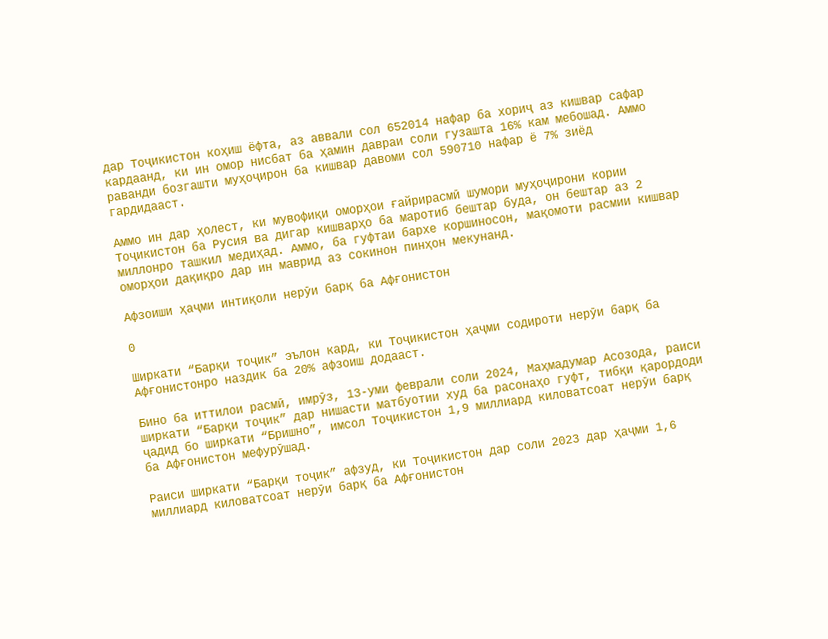дар Тоҷикистон коҳиш ёфта, аз аввали сол 652014 нафар ба хориҷ аз кишвар сафар кардаанд, ки ин омор нисбат ба ҳамин давраи соли гузашта 16% кам мебошад. Аммо раванди бозгашти муҳоҷирон ба кишвар давоми сол 590710 нафар ё 7% зиёд гардидааст.

Аммо ин дар ҳолест, ки мувофиқи оморҳои ғайрирасмӣ шумори муҳоҷирони кории Тоҷикистон ба Русия ва дигар кишварҳо ба маротиб бештар буда, он бештар аз 2 миллонро ташкил медиҳад. Аммо, ба гуфтаи бархе коршиносон, мақомоти расмии кишвар оморҳои дақиқро дар ин маврид аз сокинон пинҳон мекунанд.

Афзоиши ҳаҷми интиқоли нерӯи барқ ба Афғонистон

0

Ширкати “Барқи тоҷик” эълон кард, ки Тоҷикистон ҳаҷми содироти нерӯи барқ ба Афғонистонро наздик ба 20% афзоиш додааст.

Бино ба иттилои расмӣ, имрӯз, 13-уми феврали соли 2024, Маҳмадумар Асозода, раиси ширкати “Барқи тоҷик” дар нишасти матбуотии худ ба расонаҳо гуфт, тибқи қарордоди ҷадид бо ширкати “Бришно”, имсол Тоҷикистон 1,9 миллиард киловатсоат нерӯи барқ ба Афғонистон мефурӯшад.

Раиси ширкати “Барқи тоҷик” афзуд, ки Тоҷикистон дар соли 2023 дар ҳаҷми 1,6 миллиард киловатсоат нерӯи барқ ба Афғонистон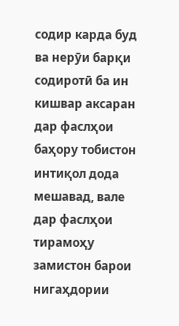содир карда буд ва нерӯи барқи содиротӣ ба ин кишвар аксаран дар фаслҳои баҳору тобистон интиқол дода мешавад, вале дар фаслҳои тирамоҳу замистон барои нигаҳдории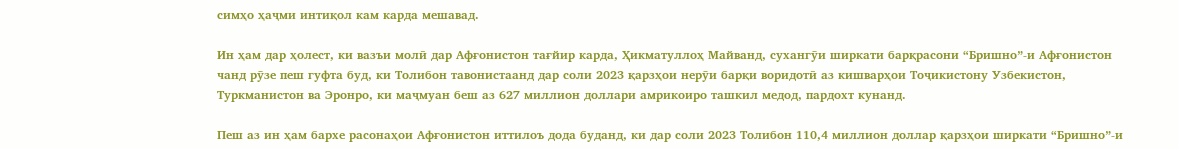симҳо ҳаҷми интиқол кам карда мешавад.

Ин ҳам дар ҳолест, ки вазъи молӣ дар Афғонистон тағйир карда, Ҳикматуллоҳ Майванд, сухангӯи ширкати барқрасони “Бришно”-и Афғонистон чанд рӯзе пеш гуфта буд, ки Толибон тавонистаанд дар соли 2023 қарзҳои нерӯи барқи воридотӣ аз кишварҳои Тоҷикистону Узбекистон, Туркманистон ва Эронро, ки маҷмуан беш аз 627 миллион доллари амрикоиро ташкил медод, пардохт кунанд.

Пеш аз ин ҳам бархе расонаҳои Афғонистон иттилоъ дода буданд, ки дар соли 2023 Толибон 110,4 миллион доллар қарзҳои ширкати “Бришно”-и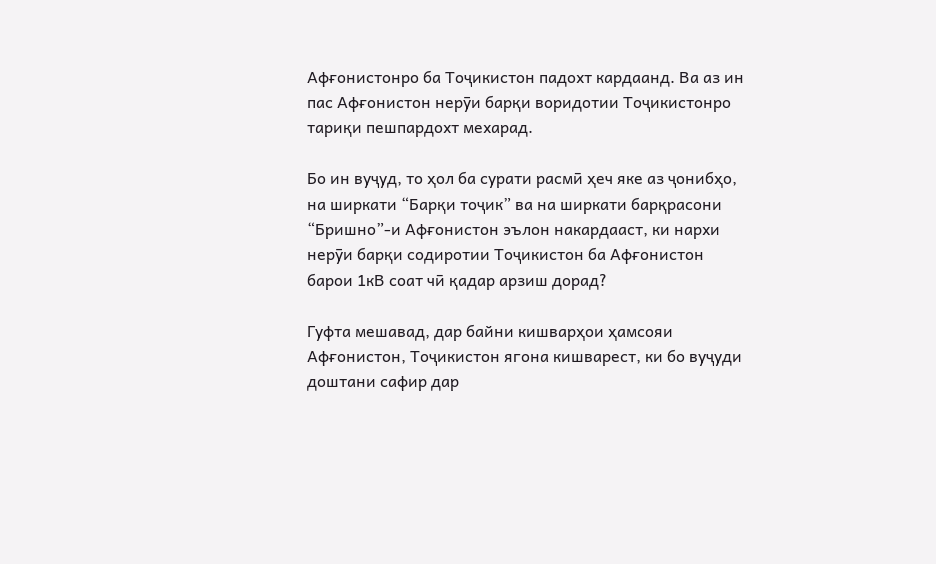Афғонистонро ба Тоҷикистон падохт кардаанд. Ва аз ин пас Афғонистон нерӯи барқи воридотии Тоҷикистонро тариқи пешпардохт мехарад.

Бо ин вуҷуд, то ҳол ба сурати расмӣ ҳеч яке аз ҷонибҳо, на ширкати “Барқи тоҷик” ва на ширкати барқрасони “Бришно”-и Афғонистон эълон накардааст, ки нархи нерӯи барқи содиротии Тоҷикистон ба Афғонистон барои 1кВ соат чӣ қадар арзиш дорад?

Гуфта мешавад, дар байни кишварҳои ҳамсояи Афғонистон, Тоҷикистон ягона кишварест, ки бо вуҷуди доштани сафир дар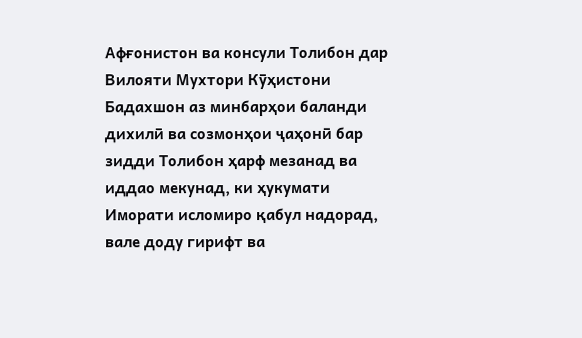Афғонистон ва консули Толибон дар Вилояти Мухтори Кӯҳистони Бадахшон аз минбарҳои баланди дихилӣ ва созмонҳои ҷаҳонӣ бар зидди Толибон ҳарф мезанад ва иддао мекунад, ки ҳукумати Иморати исломиро қабул надорад, вале доду гирифт ва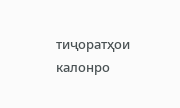тиҷоратҳои калонро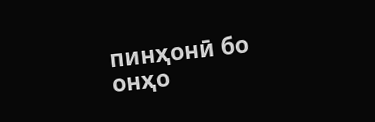пинҳонӣ бо онҳо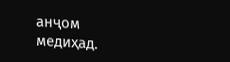анҷом медиҳад.